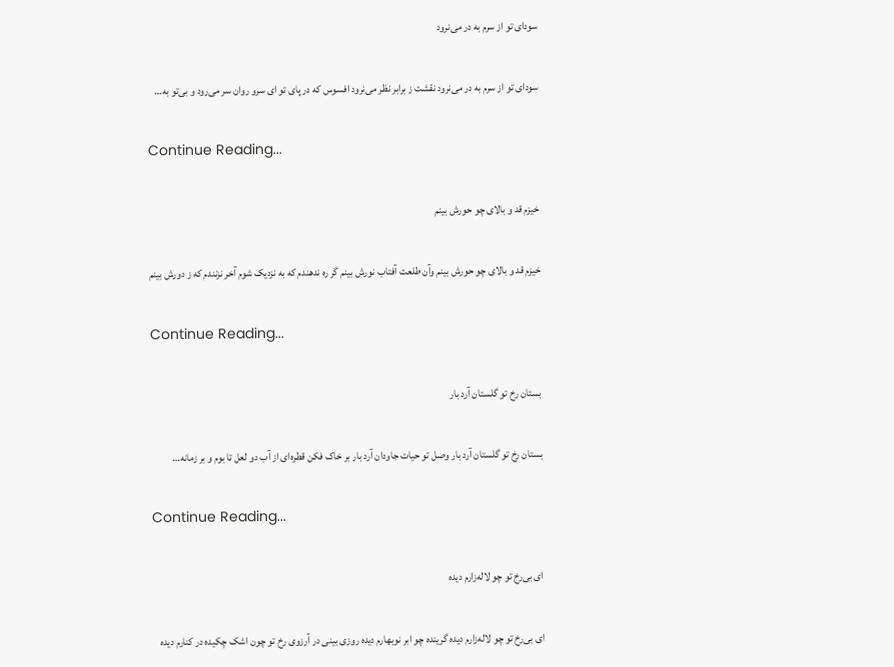سودای تو از سرم به در می‌نرود

سودای تو از سرم به در می‌نرود نقشت ز برابر نظر می‌نرود افسوس که در پای تو ای سرو روان سر می‌رود و بی‌تو به…

Continue Reading...

خیزم قد و بالای چو حورش بینم

خیزم قد و بالای چو حورش بینم وآن طلعت آفتاب نورش بینم گر ره ندهندم که به نزدیک شوم آخر نزنندم که ز دورش بینم

Continue Reading...

بستان رخ تو گلستان آرد بار

بستان رخ تو گلستان آرد بار وصل تو حیات جاودان آرد بار بر خاک فکن قطره‌ای از آب دو لعل تا بوم و بر زمانه…

Continue Reading...

ای بی‌رخ تو چو لاله‌زارم دیده

ای بی‌رخ تو چو لاله‌زارم دیده گرینده چو ابر نوبهارم دیده روزی بینی در آرزوی رخ تو چون اشک چکیده در کنارم دیده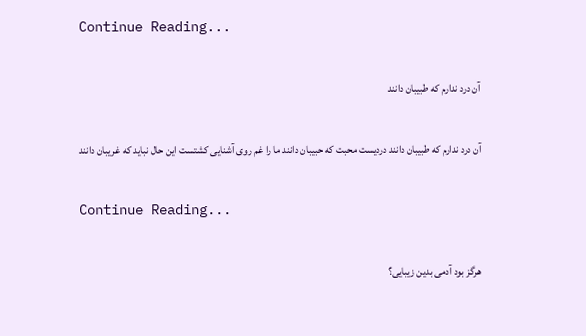Continue Reading...

آن درد ندارم که طبیبان دانند

آن درد ندارم که طبیبان دانند دردیست محبت که حبیبان دانند ما را غم روی آشنایی کشتست این حال نباید که غریبان دانند

Continue Reading...

هرگز بود آدمی بدین زیبایی؟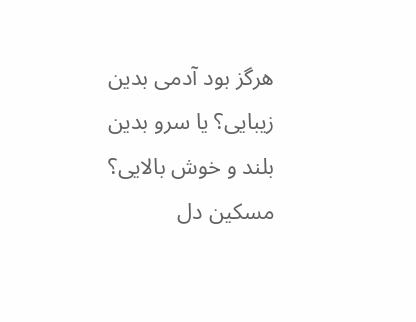هرگز بود آدمی بدین زیبایی؟ یا سرو بدین بلند و خوش بالایی؟ مسکین دل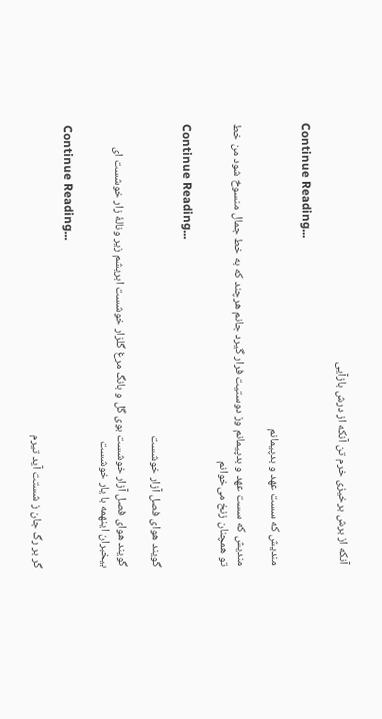آنکه از برش برخیزی خرم تن آنکه از درش بازآیی

Continue Reading...

مندیش که سست عهد و بدپیمانم

مندیش که سست عهد و بدپیمانم وز دوستیت فرار گیرد جانم هرچند که به خط جمال منسوخ شود من خط تو همچنان زنخ می‌خوانم

Continue Reading...

گویند هوای فصل آزار خوشست

گویند هوای فصل آزار خوشست بوی گل و بانگ مرغ گلزار خوشست ابریشم زیر ونالهٔ زار خوشست ای بیخبران اینهمه با یار خوشست

Continue Reading...

گر بر رگ جان ز شستت آید تیرم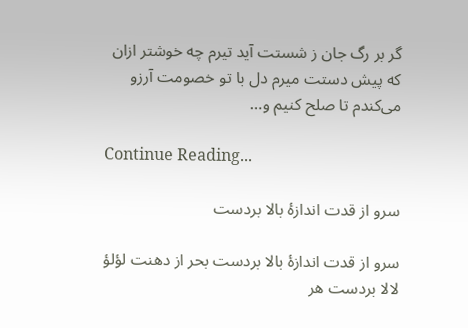گر بر رگ جان ز شستت آید تیرم چه خوشتر ازان که پیش دستت میرم دل با تو خصومت آرزو می‌کندم تا صلح کنیم و…

Continue Reading...

سرو از قدت اندازهٔ بالا بردست

سرو از قدت اندازهٔ بالا بردست بحر از دهنت لؤلؤ لالا بردست هر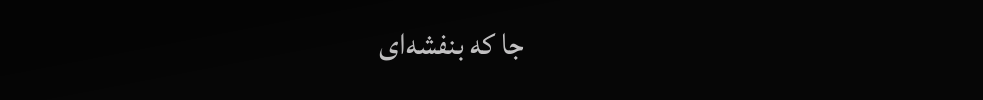جا که بنفشه‌ای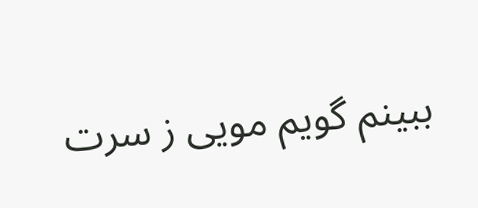ببینم گویم مویی ز سرت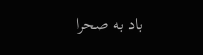باد به صحرا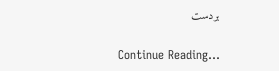بردست

Continue Reading...